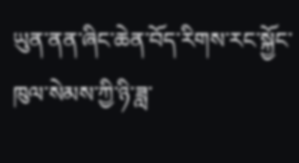ཡུན་ནན་ཞིང་ཆེན་བོད་རིགས་རང་སྐྱོང་ཁུལ་སེམས་ཀྱི་ཉི་ཟླ་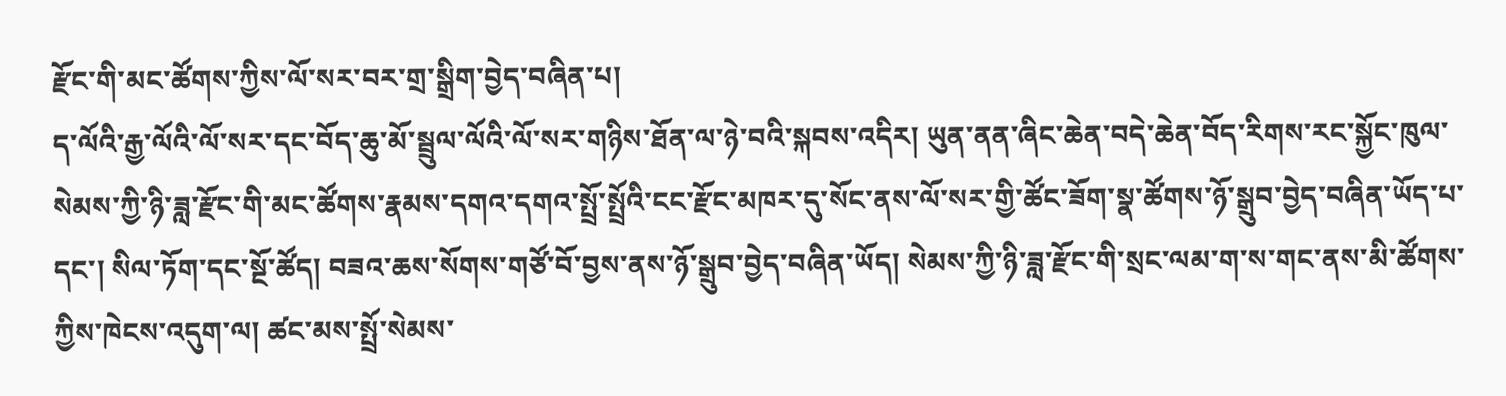རྫོང་གི་མང་ཚོགས་ཀྱིས་ལོ་སར་བར་གྲ་སྒྲིག་བྱེད་བཞིན་པ།
ད་ལོའི་རྒྱ་ལོའི་ལོ་སར་དང་བོད་ཆུ་མོ་སྦྲུལ་ལོའི་ལོ་སར་གཉིས་ཐོན་ལ་ཉེ་བའི་སྐབས་འདིར། ཡུན་ནན་ཞིང་ཆེན་བདེ་ཆེན་བོད་རིགས་རང་སྐྱོང་ཁུལ་སེམས་ཀྱི་ཉི་ཟླ་རྫོང་གི་མང་ཚོགས་རྣམས་དགའ་དགའ་སྤྲོ་སྤྲོའི་ངང་རྫོང་མཁར་དུ་སོང་ནས་ལོ་སར་གྱི་ཚོང་ཟོག་སྣ་ཚོགས་ཉོ་སྒྲུབ་བྱེད་བཞིན་ཡོད་པ་དང་། སིལ་ཏོག་དང་སྔོ་ཚོད། བཟའ་ཆས་སོགས་གཙོ་བོ་བྱས་ནས་ཉོ་སྒྲུབ་བྱེད་བཞིན་ཡོད། སེམས་ཀྱི་ཉི་ཟླ་རྫོང་གི་སྲང་ལམ་ག་ས་གང་ནས་མི་ཚོགས་ཀྱིས་ཁེངས་འདུག་ལ། ཚང་མས་སྤྲོ་སེམས་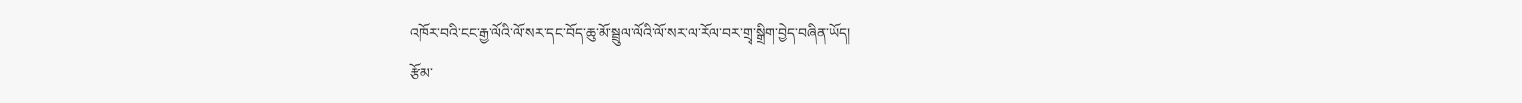འཁོར་བའི་ངང་རྒྱ་ལོའི་ལོ་སར་དང་བོད་ཆུ་མོ་སྦྲུལ་ལོའི་ལོ་སར་ལ་རོལ་བར་གྲྭ་སྒྲིག་བྱེད་བཞིན་ཡོད།
རྩོམ་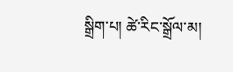སྒྲིག་པ། ཚེ་རིང་སྒྲོལ་མ།